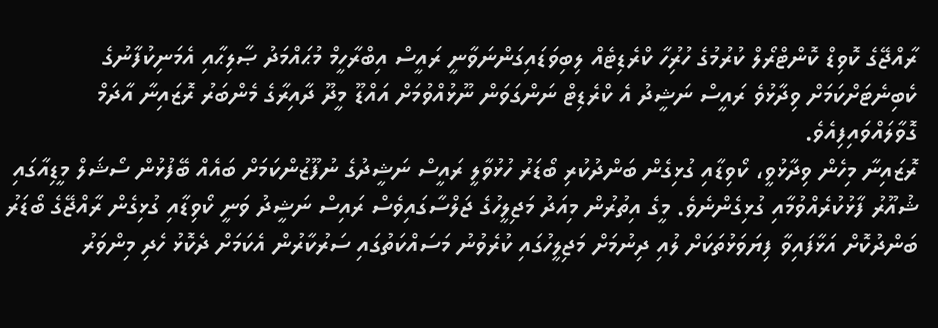ރާއްޖޭގެ ކޮވިޑް ކޮންޓްރޯލް ކުރުމުގެ ހުރިުހާ ކްރެޑިޓެއް ލިބިވަޑައިގަންނަވާނީ ރައީސް އިބްރާހީމް މުޙައްމަދު ޞާލިޙާއި އެމަނިކުފާނުގެ ކެބިނެޓަށްކަމަށް ވިދާޅުވެ ރައީސް ނަޝީދު އެ ކްރެޑިޓް ނަންގަވަން ނޫޅުއްވުމަށް އައްޑޫ މީދޫ ދާއިރާގެ މެންބަރު ރޮޒައިނާ އާދަމް ގޮވާލައްވައިފިއެވެ.
ރޮޒައިނާ މިހެން ވިދާޅުވީ، ކޯވިޑާއި ގުޅިގެން ބަންދުކުރި ބޯޑަރު ހުޅުވާލީ ރައީސް ނަޝީދުގެ ނުފޫޒުންކަމަށް ބައެއް ބޭފުޅުން ސޯޝަލް މީޑިއާގައި ޝުއޫރު ފާޅުކުރެއްވުމާއި ގުޅިގެންނެވެ. މީގެ އިތުރުން މިއަދު މަޖިލީހުގެ ޖަލްސާގައިވެސް ރައިސް ނަޝީދު ވަނީ ކޯވިޑާއި ގުޅިގެން ރާއްޖޭގެ ބޯޑަރު ބަންދުކޮށް އަޅާފައިވާ ފިޔަވަޅުތަކަށް ލުއި ދިނުމަށް މަޖިލީހުގައި ކުރެވުނު މަސައްކަތުގައި ސަރުކާރުން އެކަމަށް ދެކޮޅު ހެދި މިންވަރު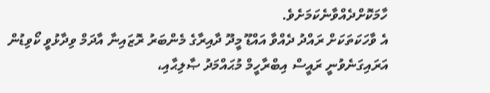ހާމަކޮށްދެއްވާނެކަމަށެވެ.
އެ ވާހަކަތަކަށް ރައްދު ދެއްވާ އައްޑޫ މީދޫ ދާއިރާގެ މެންބަރު ރޮޒައިނާ އާދަމް ވިދާޅުވީ ކޯވިޑުން އަރައިގަނެވުނީ ރައީސް އިބްރާހީމް މުޙައްމަދު ޞާލިޙާއި،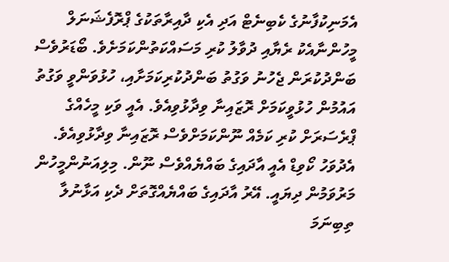އެމަނިކުފާނުގެ ކެބިނެޓް އަދި އެކި ދާއިރާތަކުގެ ޕްރޮފެޝަނަލް މީހުންނާއެކު ރެޔާއި ދުވާލު ކުރި މަސައްކަތުންކަމަށެވެ. ބޯޑަރުވެސް ބަންދުކުރަން ޖެހުނު ވަގުތު ބަންދުކުރިކަމަށާއި، ހުޅުވަންވީ ވަގުތު އައުމުން ހުޅުވީކަމަށް ރޮޒައިނާ ވިދާޅުވިއެވެ. އެއީ ވަކި މީހެއްގެ ޕްރެސަރަށް ކުރި ކަމެއް ނޫންކަމަށްވެސް ރޮޒައިނާ ވިދާޅުވިއެވެ.
އެދުވަހު ކޯވިޑް އެއީ އާދައިގެ ބައްޔެއްވެސް ނޫން. މިލިއަނުންމީހުން މަރުވަމުން ދިޔައީ. އޭރު އާދައިގެ ބައްޔެއްގޮތަށް ދެކި އަޅާނުލާ ތިބިނަމަ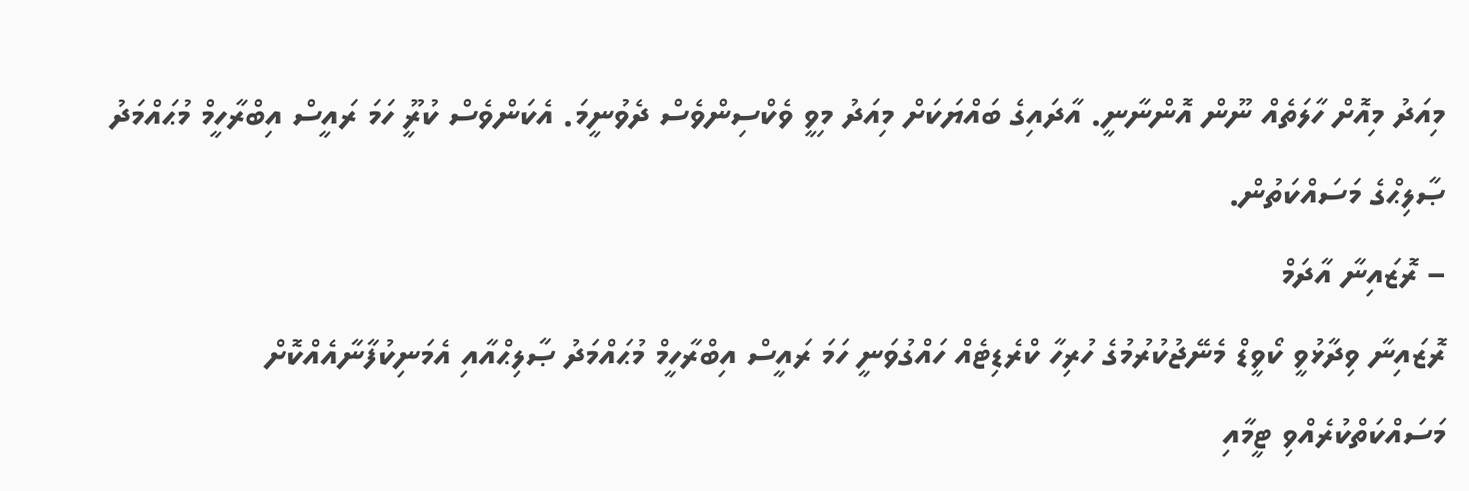މިއަދު މިއޮށް ހާލަތެއް ނޫން އޮންނާނީ. އާދައިގެ ބައްޔަކަށް މިއަދު މިވީ ވެކްސިންވެސް ދެވުނީމަ. އެކަންވެސް ކުރީޫ ހަމަ ރައީސް އިބްރާހީމް މުޙައްމަދު ޞާލިޙްގެ މަސައްކަތުން.
– ރޮޒައިނާ އާދަމް
ރޮޒައިނާ ވިދާޅުވީ ކޯވީޑް މެނޭޖުކުރުމުގެ ހުރިހާ ކްރެޑިޓެއް ހައްގުވަނީ ހަމަ ރައީސް އިބްރާހީމް މުޙައްމަދު ޞާލިޙްއާއި އެމަނިކުފާނާއެއްކޮށް މަސައްކަތްކުރެއްވި ޓީމާއި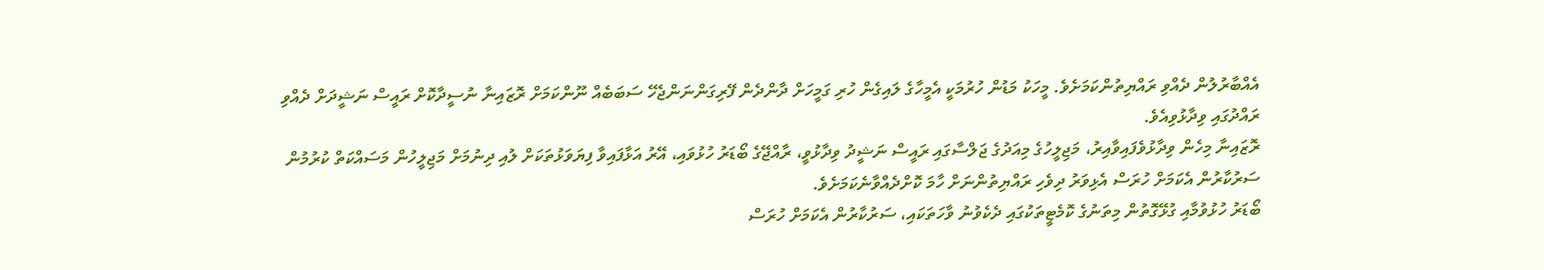އެއްބާރުލުން ދެއްވި ރައްޔިތުންކަމަށެވެ. މީހަކު މަޑުން ހުރުމަކީ އެމީހާގެ ލައިގެން ހުރި ގަމީހަށް ދާންދެން ފޭރިގަންނަންޖެހޭ ސަބަބެއް ނޫންކަމަށް ރޮޒައިނާ ނުސީދާކޮށް ރައީސް ނަޝީދަށް ދެއްވި ރައްދުގައި ވިދާޅުވިއެވެ.
ރޮޒައިނާ މިހެން ވިދާޅުވެފައިވާއިރު، މަޖިލީހުގެ މިއަދުގެ ޖަލްސާގައި ރައީސް ނަޝީދު ވިދާޅުވީ، ރާއްޖޭގެ ބޯޑަރު ހުޅުވައި، އޭރު އަޅާފައިވާ ފިޔަވަޅުތަކަށް ލުއި ދިނުމަށް މަޖިލީހުން މަސައްކަތް ކުރުމުން ސަރުކާރުން އެކަމަށް ހުރަސް އެޅިވަރު ދިވެހި ރައްޔިތުންނަށް ހާމަ ކޮށްދެއްވާނެކަމަށެވެ.
ބޯޑަރު ހުޅުވުމާއި ގުޅޭގޮތުން މިތަނުގެ ކޮމެޓީތަކުގައި ދެކެވުނު ވާހަތަކައި، ސަރުކާރުން އެކަމަށް ހުރަސް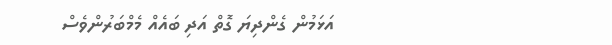އަޅަމުން ގެންދިޔަ ގޮތް އަދި ބައެއް މެމްބަރުންވެސް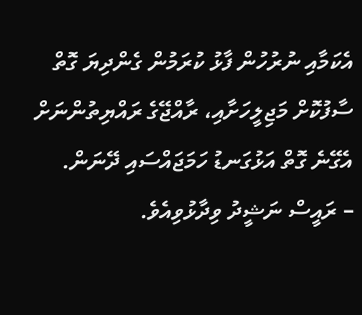އެކަމާއި ނުރުހުން ފާޅު ކުރަމުން ގެންދިޔަ ގޮތް ސާފުކޮށް މަޖިލީހަށާއި، ރާއްޖޭގެ ރައްޔިތުންނަށް އެގޭނެ ގޮތް އަޅުގަނޑު ހަމަޖައްސައި ދޭނަން.
– ރައީސް ނަޝީދު ވިދާޅުވިއެވެ.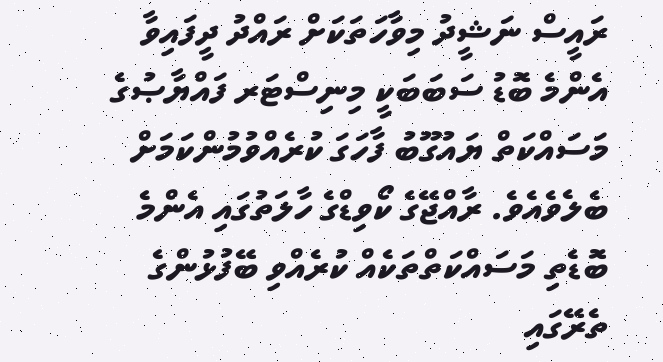ރައީސް ނަޝީދު މިވާހަތަކަށް ރައްދު ދީފައިވާ އެންމެ ބޮޑު ސަބަބަކީ މިނިސްޓަރ ފައްޔާޞުގެ މަސައްކަތް ޔައުގޫބު ފާހަގަ ކުރެއްވުމުންކަމަށް ބެލެވެއެވެ. ރާއްޖޭގެ ކޯވިޑްގެ ހާލަތުގައި އެންމެ ބޮޑެތި މަސައްކަތްތަކެއް ކުރެއްވި ބޭފުޅުންގެ ތެރޭގައި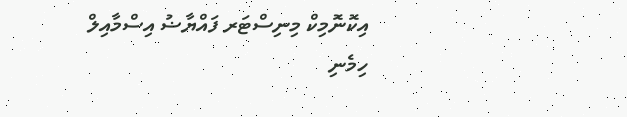އިކޮނޮމިކް މިނިސްޓަރ ފައްޔާޟު އިސްމާއިލް ހިމެނި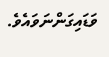ވަޑައިގަންނަވައެވެ.